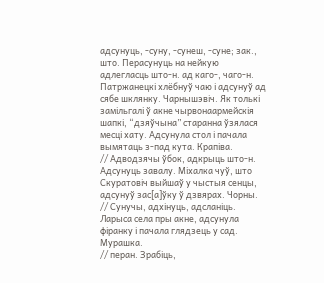адсунуць, -суну, -сунеш, -суне; зак., што. Перасунуць на нейкую адлегласць што-н. ад каго-, чаго-н. Патржанецкі хлёбнуў чаю і адсунуў ад сябе шклянку. Чарнышэвіч. Як толькі замільгалі ў акне чырвонаармейскія шапкі, “дзяўчына” старанна ўзялася месці хату. Адсунула стол і пачала вымятаць з-пад кута. Крапіва.
// Адводзячы ўбок, адкрыць што-н. Адсунуць завалу. Міхалка чуў, што Скуратовіч выйшаў у чыстыя сенцы, адсунуў зас[а]ўку ў дзвярах. Чорны.
// Сунучы, адхінуць, адсланіць. Ларыса села пры акне, адсунула фіранку і пачала глядзець у сад. Мурашка.
// перан. Зрабіць,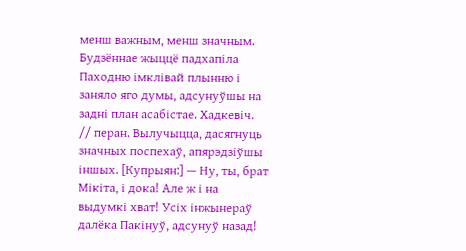менш важным, менш значным. Будзённае жыццё падхапіла Паходню імклівай плынню і заняло яго думы, адсунуўшы на задні план асабістае. Хадкевіч.
// перан. Вылучыцца, дасягнуць значных поспехаў, апярэдзіўшы іншых. [Купрыян:] — Ну, ты, брат Мікіта, і дока! Але ж і на выдумкі хват! Усіх інжынераў далёка Пакінуў, адсунуў назад!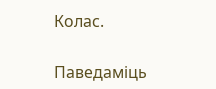Колас.

Паведаміць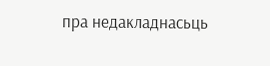пра недакладнасьць